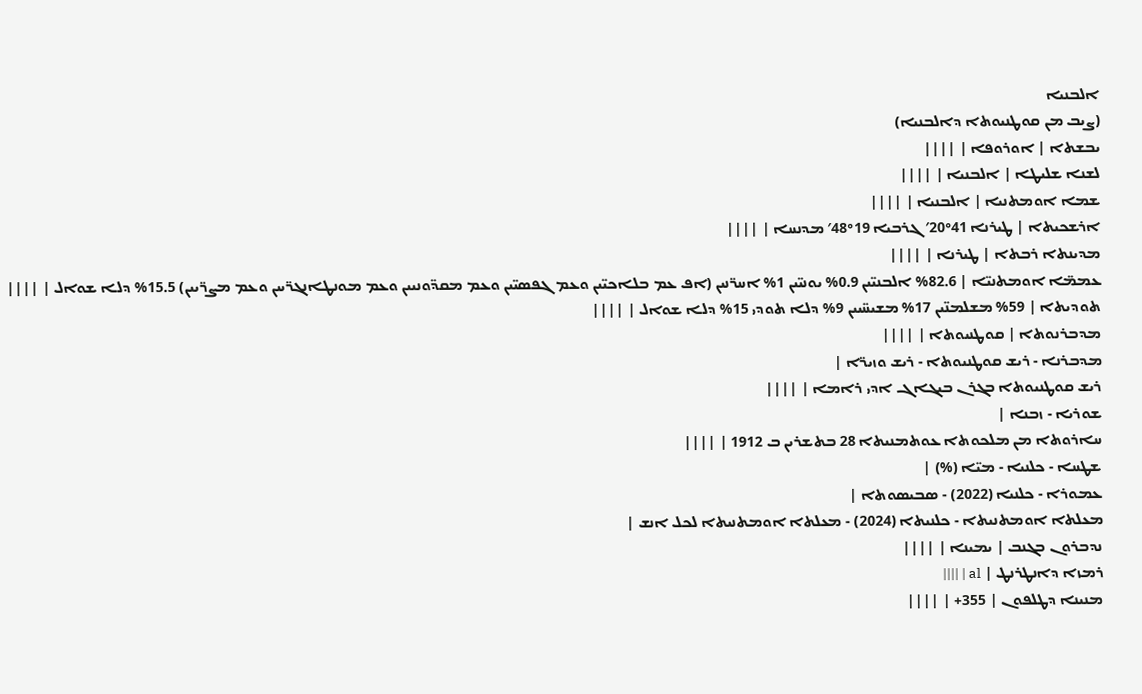ܐܠܒܢܝܐ
(ܨܝܒ ܡܢ ܩܘܛܢܝܘܬܐ ܕܐܠܒܢܝܐ)
ܝܒܫܬܐ | ܐܘܪܘܦܐ | ||||
ܠܫܢܐ ܫܠܝܛܐ | ܐܠܒܢܝܐ | ||||
ܫܡܐ ܐܘܡܬܢܝܐ | ܐܠܒܢܝܐ | ||||
ܐܪܫܟܝܬܐ | ܛܝܪܢܐ 41°20′ ܓܪܒܝܐ 19°48′ ܡܕܢܚܐ | ||||
ܡܕܝܢܬܐ ܪܒܬܐ | ܛܝܪܢܐ | ||||
ܥܡܡ̈ܐ ܐܘܡܬܢܝ̈ܐ | 82.6% ܐܠܒܢܝ̈ܝܢ 0.9% ܝܘܢܝ̈ܝܢ 1% ܐܚܪ̈ܢܝܢ (ܐܦ ܥܡ ܒܠܐܟܝ̈ܝܢ ܘܥܡ ܓܦܣܝ̈ܝܢ ܘܥܡ ܡܩܕ̈ܘܢܝܝܢ ܘܥܡ ܡܘܢܛܐܢܓܪ̈ܝܝܢ ܘܥܡ ܡܨܪ̈ܝܝܢ) 15.5% ܕܠܐ ܫܘܐܠ | ||||
ܬܘܕܝܬܐ | 59% ܡܫܠܡܢ̈ܝܢ 17% ܡܫܝܚ̈ܝܝܢ 9% ܕܠܐ ܬܘܕܝ 15% ܕܠܐ ܫܘܐܠ | ||||
ܡܕܒܪܢܘܬܐ | ܩܘܛܢܝܘܬܐ | ||||
ܡܕܒܪܢܐ - ܪܝܫ ܩܘܛܢܝܘܬܐ - ܪܝܫ ܘܙܝܪ̈ܐ |
ܪܝܫ ܩܘܛܢܝܘܬܐ ܒܓܪܢ ܒܝܓܐܓ ܐܕܝ ܪܐܡܐ | ||||
ܫܘܪܝܐ - ܙܒܢܐ |
ܚܐܪܘܬܐ ܡܢ ܡܠܟܘܬܐ ܥܘܬܡܢܝܬܐ 28 ܒܬܫܪܝܢ ܒ 1912 | ||||
ܫܛܚܐ - ܟܠܢܝܐ - ܡܝ̈ܐ (%) |
ܥܡܘܪܐ - ܟܠܢܝܐ (2022) - ܣܒܝܣܘܬܐ |
ܡܥܠܬܐ ܐܘܡܬܢܝܬܐ - ܟܠܢܝܬܐ (2024) - ܡܥܠܬܐ ܐܘܡܬܢܝܬܐ ܠܟܠ ܐܢܫ |
ܢܕܒܪܘܢ ܒܓܢܒ | ܝܡܝܢܐ | ||||
ܪܡܙܐ ܕܐܢܛܪܢܛ | al | ||||
ܡܢܝܢܐ ܕܛܠܦܘܢ | 355+ | ||||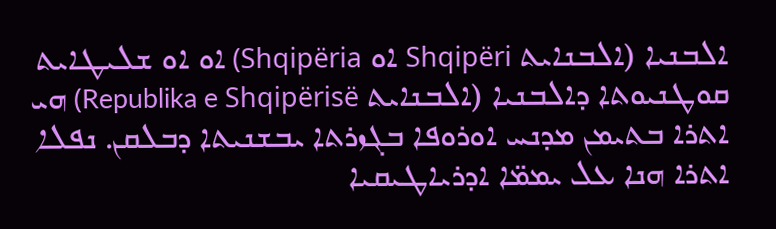ܐܠܒܢܝܐ (ܐܠܒܢܐܝܬ Shqipëri ܐܘ Shqipëria) ܐܘ ܐܘ ܫܠܝܛܐܝܬ ܩܘܛܢܝܘܬܐ ܕܐܠܒܢܝܐ (ܐܠܒܢܐܝܬ Republika e Shqipërisë) ܗܝ ܐܬܪܐ ܒܬܝܡܢ ܡܕܢܚ ܐܘܪܘܦܐ ܒܓܙܪܬܐ ܝܒܫܢܝܬܐ ܕܒܠܩܢ. ܢܦܠܐ ܐܬܪܐ ܗܢܐ ܥܠ ܝܡܡ̈ܐ ܐܕܪܝܐܛܝܩܝܐ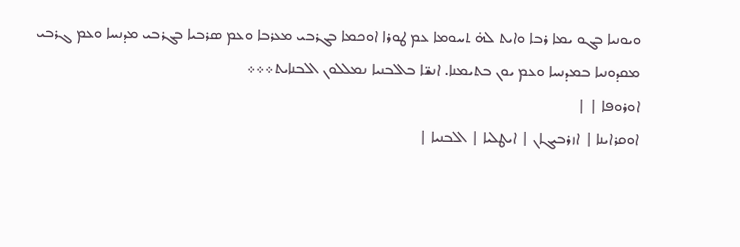ܘܝܘܢܝܐ ܒܓܘ ܝܡܐ ܪܒܐ ܘܐܝܬ ܠܗ̇ ܬܚܘܡܐ ܥܡ ܛܘܪܐ ܐܘܟܡܐ ܒܓܪܒܝ ܡܥܪܒܐ ܘܥܡ ܣܪܒܝܐ ܒܓܪܒܝ ܡܕܢܚܐ ܘܥܡ ܓܪܒܝ ܡܩܕܘܢܝܐ ܒܡܕܢܚܐ ܘܥܡ ܝܘܢ ܒܬܝܡܢܐ. ܐܢܫ̈ܐ ܒܐܠܒܢܝܐ ܢܡܠܠܘܢ ܐܠܒܢܐܝܬ܀܀܀
ܐܘܪܘܦܐ | |
ܐܘܩܪܐܝܢܐ | ܐܙܪܒܝܓܐܢ | ܐܝܛܠܝܐ | ܐܠܒܢܝܐ |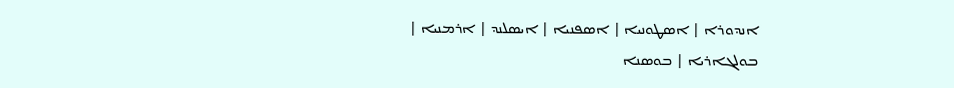ܐܢܕܘܪܐ | ܐܣܛܘܢܝܐ | ܐܣܦܢܝܐ | ܐܝܣܠܢܕ | ܐܪܡܢܝܐ | ܒܘܠܓܐܪܝܐ | ܒܘܣܢܐ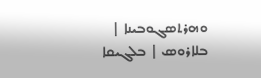ܘܗܪܬܣܓܘܒܝܢܐ | ܒܠܐܪܘܣ | ܒܠܓܝܩܐ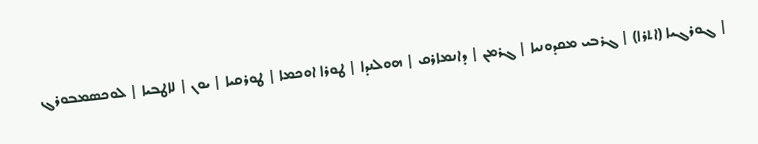| ܓܘܪܓܝܐ (ܐܬܪܐ) | ܓܪܒܝ ܡܩܕܘܢܝܐ | ܓܪܡܢ | ܕܐܢܡܐܪܩ | ܗܘܠܢܕܐ | ܛܘܪܐ ܐܘܟܡܐ | ܛܘܪܩܝܐ | ܝܘܢ | ܠܐܛܒܝܐ | ܠܘܟܣܡܒܘܪܓ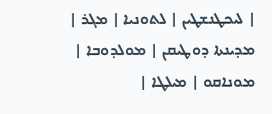| ܠܝܟܛܢܫܛܝܢ | ܠܬܘܢܝܐ | ܡܓܪ | ܡܕܝܢܬܐ ܕܘܛܝܩܢ | ܡܘܠܕܘܒܐ | ܡܘܢܐܩܘ | ܡܝܠܛܐ |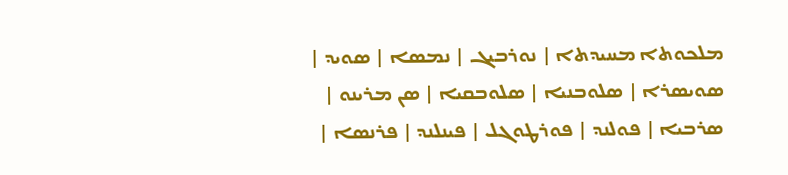ܡܠܟܘܬܐ ܡܚܝܕܬܐ | ܢܘܪܒܝܓ | ܢܡܣܐ | ܣܘܝܕ | ܣܘܝܣܪܐ | ܣܠܘܒܢܝܐ | ܣܠܘܒܩܝܐ | ܣܢ ܡܪܝܢܘ | ܣܪܒܝܐ | ܦܘܠܢܕ | ܦܘܪܛܘܓܠ | ܦܝܢܠܢܕ | ܦܪܢܣܐ |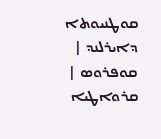ܩܘܛܢܝܘܬܐ ܕܐܝܪܠܢܕ | ܩܘܦܪܘܣ | ܩܪܘܐܛܝܐ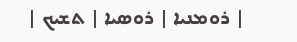| ܪܘܡܢܝܐ | ܪܘܣܝܐ | ܬܫܝܟ |